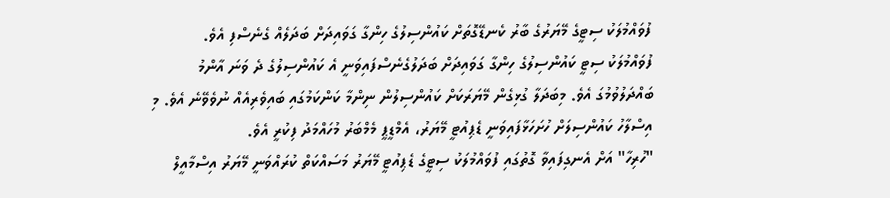ފުވައްމުލަކު ސިޓީގެ މޭޔަރުގެ ބާރު ކެނޑޭގޮތަށް ކައުންސިލުގެ ހިންގާ ގަވައިދަށް ބަދަލެއް ގެނެސްފި އެވެ.
ފުވައްމުލަކު ސިޓީ ކައުންސިލުގެ ހިންގާ ގަވައިދަށް ބަދަލުގެނެސްފައިވަނީ އެ ކައުންސިލުގެ ދެ ވަނަ އާންމު ބައްދަލުވުމުގަ އެވެ. މިބަދަލާ ގުޅިގެން މޭޔަރަކަށް ކައުންސިލުން ނިންމާ ކަންކަމުގައި ބައިވެރިއެއް ނުވެވޭނެ އެވެ. މި އިސްލާހު ކައުންސިލަށް ހުށަހަޅާފައިވަނީ ޑެޕިއުޓީ މޭޔަރު، އެމްޑީޕީ މެމްބަރު މުހައްމަދު ފިކުރީ އެވެ.
"ހުރިހާ" އަށް އެނގިފައިވާ ގޮތުގައި ފުވައްމުލަކު ސިޓީގެ ޑެޕިއުޓީ މޭޔަރު މަސައްކަތް ކުރައްވަނީ މޭޔަރު އިސްމާއީލް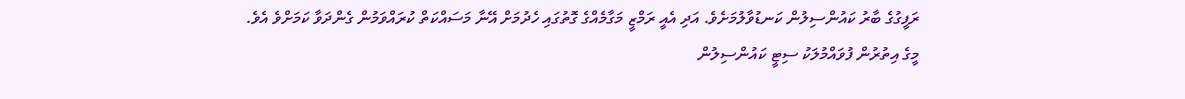ރަފީގުގެ ބާރު ކައުންސިލުން ކަނޑުވާލުމަށެވެ. އަދި އެއީ ރަމްޒީ މަގާމެއްގެ ގޮތުގައި ހެދުމަށް އޭނާ މަސައްކަތް ކުރައްވަމުން ގެންދަވާ ކަމަށްވެ އެވެ.
މީގެ އިތުރުން ފުވައްމުލަކު ސިޓީ ކައުންސިލުން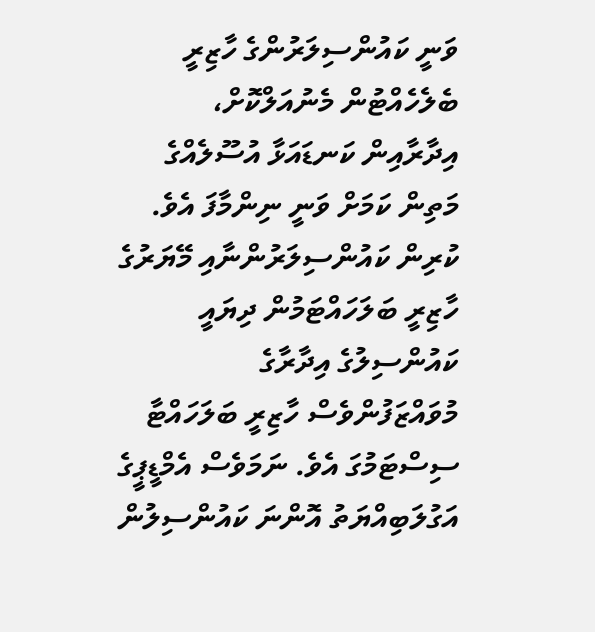ވަނީ ކައުންސިލަރުންގެ ހާޒިރީ ބެލެހެއްޓުން މެނުއަލްކޮށް، އިދާރާއިން ކަނޑައަޅާ އުސޫލެއްގެ މަތިން ކަމަށް ވަނީ ނިންމާފަ އެވެ. ކުރިން ކައުންސިލަރުންނާއި މޭޔަރުގެ ހާޒިރީ ބަލަހައްޓަމުން ދިޔައީ ކައުންސިލުގެ އިދާރާގެ މުވައްޒަފުންވެސް ހާޒިރީ ބަލަހައްޓާ ސިސްޓަމުގަ އެވެ. ނަމަވެސް އެމްޑީޕީގެ އަގުލަބިއްޔަތު އޮންނަ ކައުންސިލުން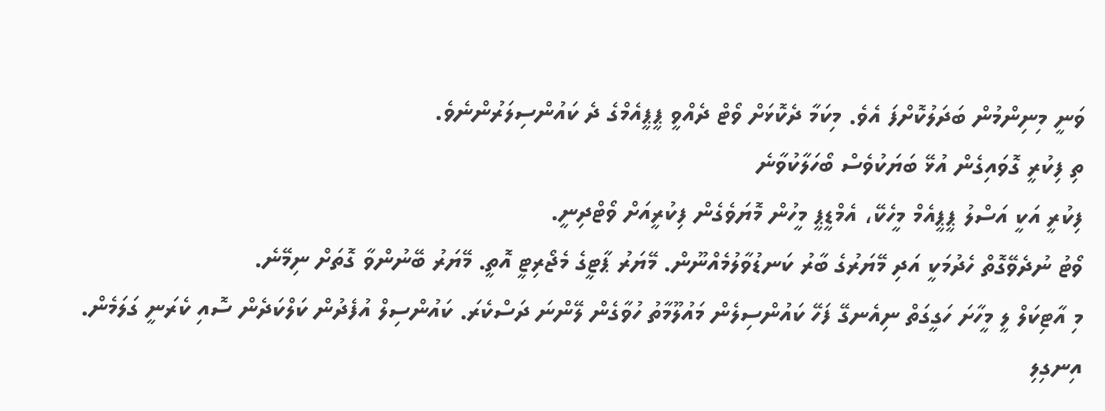ވަނީ މިނިންމުން ބަދަލުކޮށްފަ އެވެ. މިކަމާ ދެކޮޅަށް ވޯޓް ދެއްވީ ޕީޕީއެމްގެ ދެ ކައުންސިލަރުންނެވެ.
ތި ފިކުރީ ގޮވައިގެން އުޅޭ ބަޔަކުވެސް ބޯހަލާކުވާނެ
ފިކުރީ އަކީ އަސްލު ޕީޕީއެމް މީހެކޭ، އެމްޑީޕީ މީހުން މޮޔަވެގެން ފިކުރީއަށް ވޯޓްދިނީ.
ވޯޓު ނުދެވޭގޮތް ހެދުމަކީ އަދި މޭޔަރުގެ ބާރު ކަނޑުވާލުމެއްނޫން. މޭޔަރު ޕާޓީގެ މެޖޯރިޓީ އޮތީ. މޭޔަރު ބޭނުންވާ ގޮތަށް ނިމޭނެ.
މި އާޓިކަލް ލީ މީހާށަ ހަގީގަތް ނިއެނގޭ ފަހޭ ކައުންސިލެން މައުލޫމާތު ހުވާގެން ލޭންނަ ދަސްކެރަ. ކައުންސިލް އުފެދުން ކަލްކަދެން ސޮއި ކެރަނީ ގަލަމެން. އިނގިލި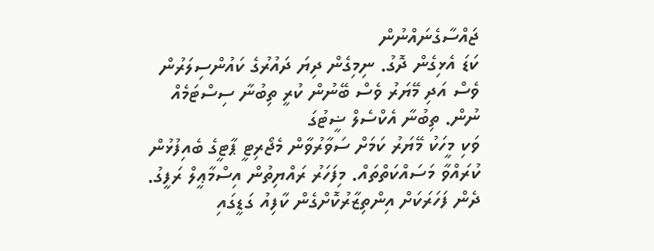ޖައްސާގެނައްނުން
ކަޑަ އެޅިގެން ދޮގު. ނިމިގެން ދިޔަ ދައުރުގެ ކައުންސިލަރުން ވެސް އަދި މޭޔަރު ވެސް ބޭނުން ކުރީ ތިބުނާ ސިސްޓަމެއް ނުން. ތިބުނާ އެކްސެލް ޟީޓުގަ
ވަކި މީހަކު މޭޔަރު ކަމަށް ސަވާރުވާން މެޖޯރިޓީ ޕާޓީގެ ބެއިފުޅުން ކުރައްވާ މަސައްކަތްތައް. މިފަހަރު ރައްޔިތުން އިސްމާޢީލް ރަފީގު. ދެން ފަހަރަކަށް އިންތިޒާރުކޮށްގެން ކާފިއު ގަޑީގައި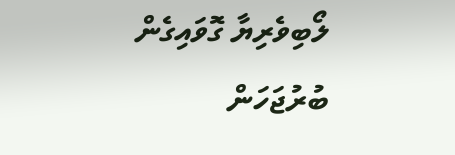ލޯބިވެރިޔާ ގޮވައިގެން ބުރުޖަހަން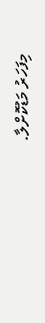މިފަހަރު މަޑުކޮށްލާ.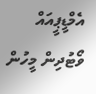އެމްޑީޕީއައް ވޯޓުދިން މީހުން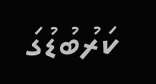ކަރުބުޑުގަ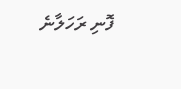ފޮނި ރަހަލާނެ